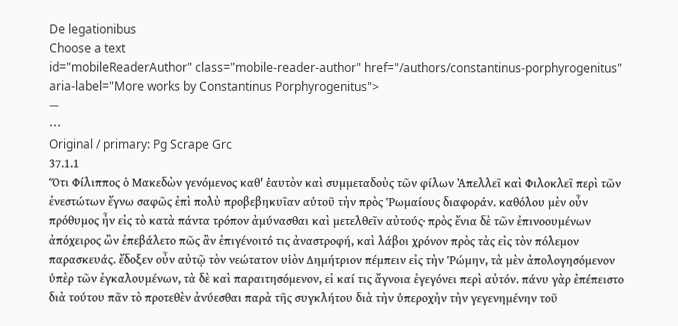De legationibus
Choose a text
id="mobileReaderAuthor" class="mobile-reader-author" href="/authors/constantinus-porphyrogenitus" aria-label="More works by Constantinus Porphyrogenitus">
—
⋯
Original / primary: Pg Scrape Grc
37.1.1
Ὅτι Φίλιππος ὁ Μακεδὼν γενόμενος καθ' ἑαυτὸν καὶ συμμεταδοὺς τῶν φίλων Ἀπελλεῖ καὶ Φιλοκλεῖ περὶ τῶν ἐνεστώτων ἔγνω σαφῶς ἐπὶ πολὺ προβεβηκυῖαν αὑτοῦ τὴν πρὸς Ῥωμαίους διαφοράν. καθόλου μὲν οὖν πρόθυμος ἦν εἰς τὸ κατὰ πάντα τρόπον ἀμύνασθαι καὶ μετελθεῖν αὐτούς· πρὸς ἔνια δὲ τῶν ἐπινοουμένων ἀπόχειρος ὢν ἐπεβάλετο πῶς ἂν ἐπιγένοιτό τις ἀναστροφή, καὶ λάβοι χρόνον πρὸς τὰς εἰς τὸν πόλεμον παρασκευάς. ἔδοξεν οὖν αὐτῷ τὸν νεώτατον υἱὸν Δημήτριον πέμπειν εἰς τὴν Ῥώμην, τὰ μὲν ἀπολογησόμενον ὑπὲρ τῶν ἐγκαλουμένων, τὰ δὲ καὶ παραιτησόμενον, εἰ καί τις ἄγνοια ἐγεγόνει περὶ αὐτόν. πάνυ γὰρ ἐπέπειστο διὰ τούτου πᾶν τὸ προτεθὲν ἀνύεσθαι παρὰ τῆς συγκλήτου διὰ τὴν ὑπεροχὴν τὴν γεγενημένην τοῦ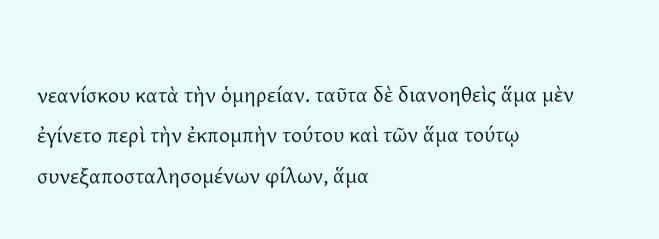νεανίσκου κατὰ τὴν ὁμηρείαν. ταῦτα δὲ διανοηθεὶς ἅμα μὲν ἐγίνετο περὶ τὴν ἐκπομπὴν τούτου καὶ τῶν ἅμα τούτῳ συνεξαποσταλησομένων φίλων, ἅμα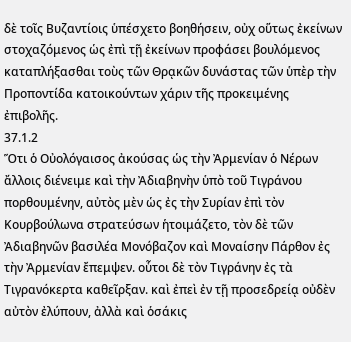δὲ τοῖς Βυζαντίοις ὑπέσχετο βοηθήσειν, οὐχ οὕτως ἐκείνων στοχαζόμενος ὡς ἐπὶ τῇ ἐκείνων προφάσει βουλόμενος καταπλήξασθαι τοὺς τῶν Θρᾳκῶν δυνάστας τῶν ὑπὲρ τὴν Προποντίδα κατοικούντων χάριν τῆς προκειμένης ἐπιβολῆς.
37.1.2
Ὅτι ὁ Οὐολόγαισος ἀκούσας ὡς τὴν Ἀρμενίαν ὁ Νέρων ἄλλοις διένειμε καὶ τὴν Ἀδιαβηνὴν ὑπὸ τοῦ Τιγράνου πορθουμένην, αὐτὸς μὲν ὡς ἐς τὴν Συρίαν ἐπὶ τὸν Κουρβούλωνα στρατεύσων ἡτοιμάζετο, τὸν δὲ τῶν Ἀδιαβηνῶν βασιλέα Μονόβαζον καὶ Μοναίσην Πάρθον ἐς τὴν Ἀρμενίαν ἔπεμψεν. οὗτοι δὲ τὸν Τιγράνην ἐς τὰ Τιγρανόκερτα καθεῖρξαν. καὶ ἐπεὶ ἐν τῇ προσεδρείᾳ οὐδὲν αὐτὸν ἐλύπουν, ἀλλὰ καὶ ὁσάκις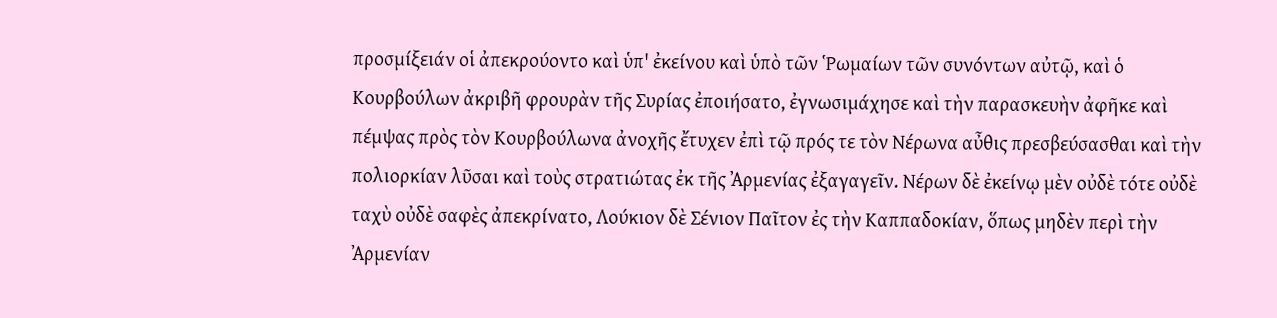προσμίξειάν οἱ ἀπεκρούοντο καὶ ὑπ' ἐκείνου καὶ ὑπὸ τῶν Ῥωμαίων τῶν συνόντων αὐτῷ, καὶ ὁ Κουρβούλων ἀκριβῆ φρουρὰν τῆς Συρίας ἐποιήσατο, ἐγνωσιμάχησε καὶ τὴν παρασκευὴν ἀφῆκε καὶ πέμψας πρὸς τὸν Κουρβούλωνα ἀνοχῆς ἔτυχεν ἐπὶ τῷ πρός τε τὸν Νέρωνα αὖθις πρεσβεύσασθαι καὶ τὴν πολιορκίαν λῦσαι καὶ τοὺς στρατιώτας ἐκ τῆς Ἀρμενίας ἐξαγαγεῖν. Νέρων δὲ ἐκείνῳ μὲν οὐδὲ τότε οὐδὲ ταχὺ οὐδὲ σαφὲς ἀπεκρίνατο, Λούκιον δὲ Σένιον Παῖτον ἐς τὴν Καππαδοκίαν, ὅπως μηδὲν περὶ τὴν Ἀρμενίαν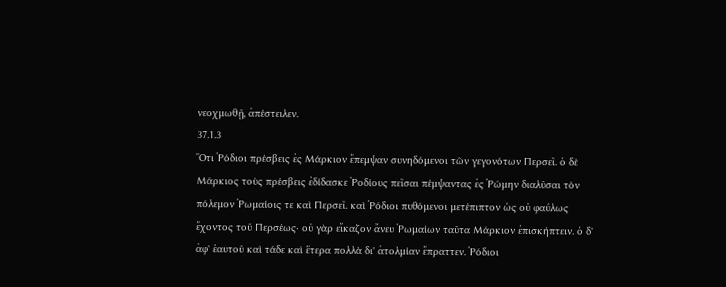νεοχμωθῇ, ἀπέστειλεν.
37.1.3
Ὅτι Ῥόδιοι πρέσβεις ἐς Μάρκιον ἔπεμψαν συνηδόμενοι τῶν γεγονότων Περσεῖ. ὁ δὲ Μάρκιος τοὺς πρέσβεις ἐδίδασκε Ῥοδίους πεῖσαι πέμψαντας ἐς Ῥώμην διαλῦσαι τὸν πόλεμον Ῥωμαίοις τε καὶ Περσεῖ. καὶ Ῥόδιοι πυθόμενοι μετέπιπτον ὡς οὐ φαύλως ἔχοντος τοῦ Περσέως· οὐ γὰρ εἴκαζον ἄνευ Ῥωμαίων ταῦτα Μάρκιον ἐπισκήπτειν. ὁ δ' ἀφ' ἑαυτοῦ καὶ τάδε καὶ ἕτερα πολλὰ δι' ἀτολμίαν ἔπραττεν. Ῥόδιοι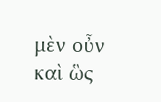μὲν οὖν καὶ ὣς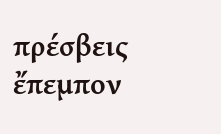πρέσβεις ἔπεμπον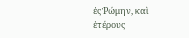ἐς Ῥώμην, καὶ ἑτέρους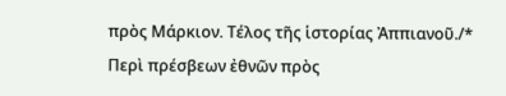πρὸς Μάρκιον. Τέλος τῆς ἱστορίας Ἀππιανοῦ./* Περὶ πρέσβεων ἐθνῶν πρὸς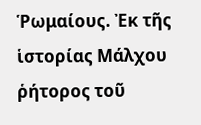Ῥωμαίους. Ἐκ τῆς ἱστορίας Μάλχου ῥήτορος τοῦ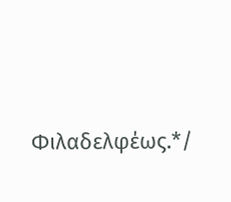Φιλαδελφέως.*/